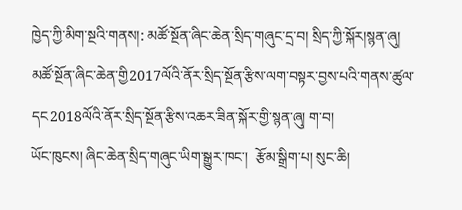ཁྱེད་ཀྱི་མིག་སྔའི་གནས།: མཚོ་སྔོན་ཞིང་ཆེན་སྲིད་གཞུང་དྲ་བ། སྲིད་ཀྱི་སྐོར།སྙན་ཞུ།
མཚོ་སྔོན་ཞིང་ཆེན་གྱི2017ལོའི་ནོར་སྲིད་སྔོན་རྩིས་ལག་བསྟར་བྱས་པའི་གནས་ཚུལ་དང2018ལོའི་ནོར་སྲིད་སྔོན་རྩིས་འཆར་ཟིན་སྐོར་གྱི་སྙན་ཞུ། ག་བ།
ཡོང་ཁུངས། ཞིང་ཆེན་སྲིད་གཞུང་ཡིག་སྒྱུར་ཁང་།  རྩོམ་སྒྲིག་པ། སུང་ཆི།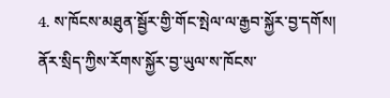4. ས་ཁོངས་མཐུན་སྦྱོར་གྱི་གོང་སྤེལ་ལ་རྒྱབ་སྐྱོར་བྱ་དགོས། ནོར་སྲིད་ཀྱིས་རོགས་སྐྱོར་བྱ་ཡུལ་ས་ཁོངས་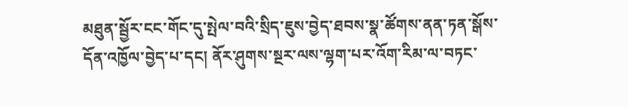མཐུན་སྦྱོར་ངང་གོང་དུ་སྤེལ་བའི་སྲིད་ཇུས་བྱེད་ཐབས་སྣ་ཚོགས་ནན་ཏན་སྒོས་དོན་འཁྱོལ་བྱེད་པ་དང། ནོར་ཤུགས་སྔར་ལས་ལྷག་པར་འོག་རིམ་ལ་བཏང་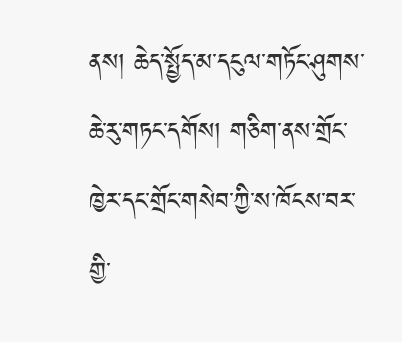ནས། ཆེད་སྤྱོད་མ་དངུལ་གཏོང་ཤུགས་ཆེ་རུ་གཏང་དགོས། གཅིག་ནས་གྲོང་ཁྱེར་དང་གྲོང་གསེབ་ཀྱི་ས་ཁོངས་བར་གྱི་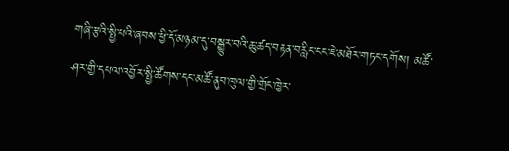གཞི་རྩའི་སྤྱི་པའི་ཞབས་ཕྱི་དོ་མཉམ་དུ་བསྒྱུར་བའི་ཆུ་ཚད་བརྟན་བརླིང་ངང་ཇེ་མཐོར་གཏང་དགོས། མཚོ་ཤར་གྱི་དཔལ་འབྱོར་སྤྱི་ཚོགས་དང་མཚོ་ནུབ་ཁུལ་གྱི་གྲོང་ཁྱེར་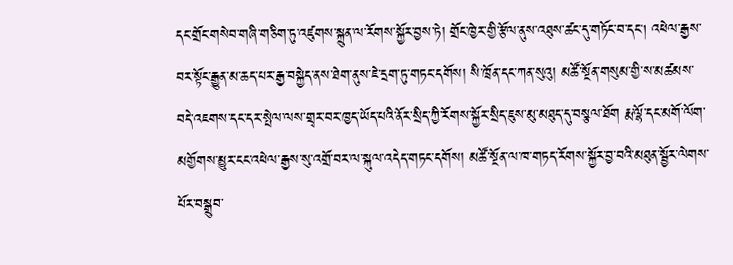དང་གྲོང་གསེབ་གཞི་གཅིག་ཏུ་འཛུགས་སྐྲུན་ལ་རོགས་སྐྱོར་བྱས་ཏེ། གྲོང་ཁྱེར་གྱི་རྩོལ་ནུས་འཐུས་ཚང་དུ་གཏོང་བ་དང། འཕེལ་རྒྱས་བར་སྟོང་རྒྱུན་མ་ཆད་པར་རྒྱ་བསྐྱེད་ནས་ཐེག་ནུས་ཇེ་དྲག་ཏུ་གཏང་དགོས། སི་ཁྲོན་དང་ཀན་སུའུ། མཚོ་སྔོན་གསུམ་གྱི་ས་མཚམས་བདེ་འཇགས་དང་དར་སྤེལ་ལས་གྲྭར་བར་ཁྱད་ཡོད་པའི་ནོར་སྲིད་ཀྱི་རོགས་སྐྱོར་སྲིད་ཇུས་མུ་མཐུད་དུ་བསྩལ་ཐོག རྨ་ལྷོ་དང་མགོ་ལོག་མགྱོགས་མྱུར་ངང་འཕེལ་རྒྱས་སུ་འགྲོ་བར་ལ་སྐུལ་འདེད་གཏང་དགོས། མཚོ་སྔོན་ལ་ཁ་གཏད་རོགས་སྐྱོར་བྱ་བའི་མཐུན་སྦྱོར་ལེགས་པོར་བསྒྲུབ་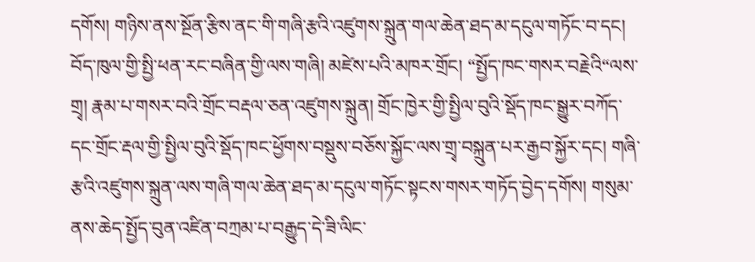དགོས། གཉིས་ནས་སྔོན་རྩིས་ནང་གི་གཞི་རྩའི་འཛུགས་སྐྲུན་གལ་ཆེན་ཐད་མ་དངུལ་གཏོང་བ་དང། བོད་ཁུལ་གྱི་སྤྱི་ཕན་རང་བཞིན་གྱི་ལས་གཞི། མཛེས་པའི་མཁར་གྲོང། “སྤྱོད་ཁང་གསར་བརྗེའི“ལས་གྲྭ། རྣམ་པ་གསར་བའི་གྲོང་བརྡལ་ཅན་འཛུགས་སྐྲུན། གྲོང་ཁྱེར་གྱི་སྤྱིལ་བུའི་སྡོད་ཁང་སྒྱུར་བཀོད་དང་གྲོང་རྡལ་གྱི་སྤྱིལ་བུའི་སྡོད་ཁང་ཕྱོགས་བསྡུས་བཅོས་སྐྱོང་ལས་གྲྭ་བསྐྲུན་པར་རྒྱབ་སྐྱོར་དང། གཞི་རྩའི་འཛུགས་སྐྲུན་ལས་གཞི་གལ་ཆེན་ཐད་མ་དངུལ་གཏོང་སྟངས་གསར་གཏོད་བྱེད་དགོས། གསུམ་ནས་ཆེད་སྤྱོད་བུན་འཛིན་བཀྲམ་པ་བརྒྱུད་དེ་ཟི་ལིང་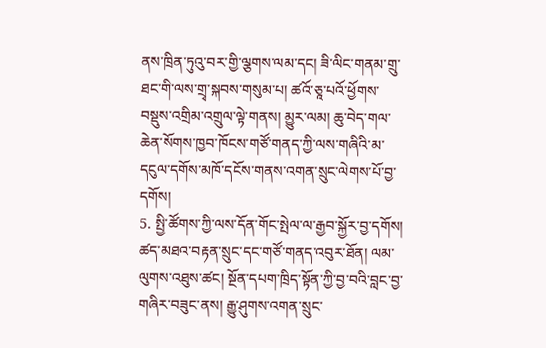ནས་ཁྲིན་ཏུའུ་བར་གྱི་ལྕགས་ལམ་དང། ཟི་ལིང་གནམ་གྲུ་ཐང་གི་ལས་གྲྭ་སྐབས་གསུམ་པ། ཚའོ་ཅཱ་པའོ་ཕྱོགས་བསྡུས་འགྲིམ་འགྲུལ་ལྟེ་གནས། མྱུར་ལམ། ཆུ་བེད་གལ་ཆེན་སོགས་ཁྱབ་ཁོངས་གཙོ་གནད་ཀྱི་ལས་གཞིའི་མ་དངུལ་དགོས་མཁོ་དངོས་གནས་འགན་སྲུང་ལེགས་པོ་བྱ་དགོས།
5. སྤྱི་ཚོགས་ཀྱི་ལས་དོན་གོང་སྤེལ་ལ་རྒྱབ་སྐྱོར་བྱ་དགོས། ཚད་མཐའ་བརྟན་སྲུང་དང་གཙོ་གནད་འབུར་ཐོན། ལམ་ལུགས་འཐུས་ཚང། སྔོན་དཔག་ཁྲིད་སྟོན་ཀྱི་བྱ་བའི་བླང་བྱ་གཞིར་བཟུང་ནས། རྒྱུ་ཤུགས་འགན་སྲུང་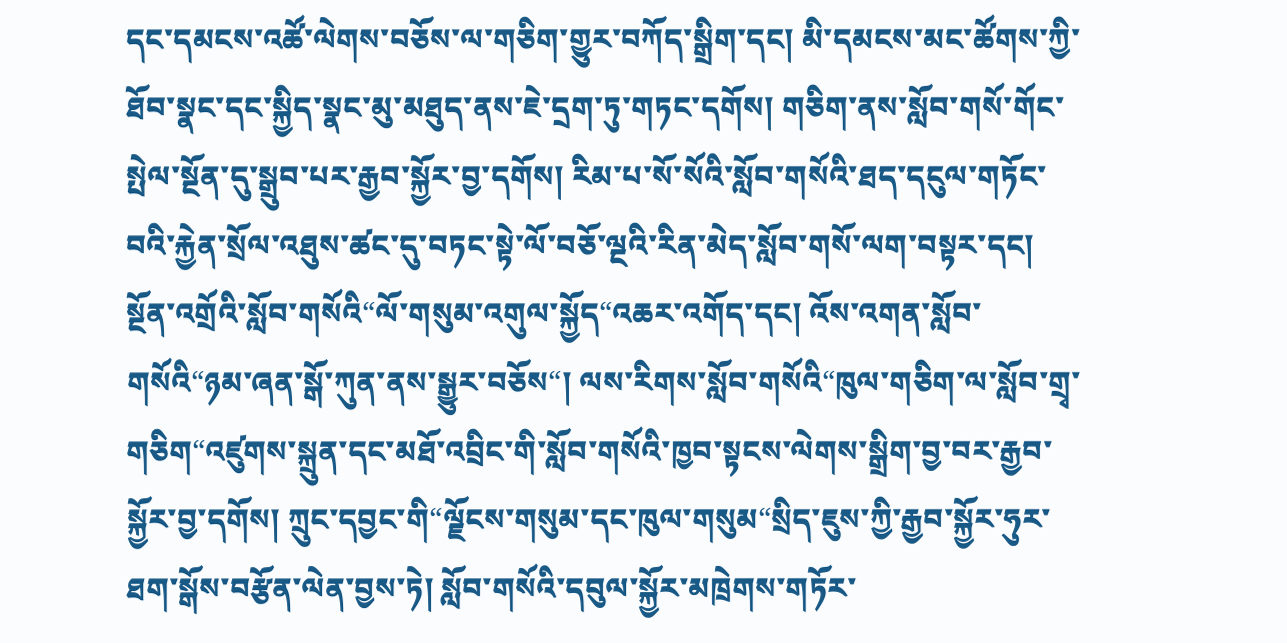དང་དམངས་འཚོ་ལེགས་བཅོས་ལ་གཅིག་གྱུར་བཀོད་སྒྲིག་དང། མི་དམངས་མང་ཚོགས་ཀྱི་ཐོབ་སྣང་དང་སྐྱིད་སྣང་མུ་མཐུད་ནས་ཇེ་དྲག་ཏུ་གཏང་དགོས། གཅིག་ནས་སློབ་གསོ་གོང་སྤེལ་སྔོན་དུ་སྒྲུབ་པར་རྒྱབ་སྐྱོར་བྱ་དགོས། རིམ་པ་སོ་སོའི་སློབ་གསོའི་ཐད་དངུལ་གཏོང་བའི་རྐྱེན་སྲོལ་འཐུས་ཚང་དུ་བཏང་སྟེ་ལོ་བཅོ་ལྔའི་རིན་མེད་སློབ་གསོ་ལག་བསྟར་དང། སྔོན་འགྲོའི་སློབ་གསོའི“ལོ་གསུམ་འགུལ་སྐྱོད“འཆར་འགོད་དང། འོས་འགན་སློབ་གསོའི“ཉམ་ཞན་སྒོ་ཀུན་ནས་སྒྱུར་བཅོས“། ལས་རིགས་སློབ་གསོའི“ཁུལ་གཅིག་ལ་སློབ་གྲྭ་གཅིག“འཛུགས་སྐྲུན་དང་མཐོ་འབྲིང་གི་སློབ་གསོའི་ཁྱབ་སྟངས་ལེགས་སྒྲིག་བྱ་བར་རྒྱབ་སྐྱོར་བྱ་དགོས། ཀྲུང་དབྱང་གི“ལྗོངས་གསུམ་དང་ཁུལ་གསུམ“སྲིད་ཇུས་ཀྱི་རྒྱབ་སྐྱོར་ཧུར་ཐག་སྒོས་བརྩོན་ལེན་བྱས་ཏེ། སློབ་གསོའི་དབུལ་སྐྱོར་མཁྲེགས་གཏོར་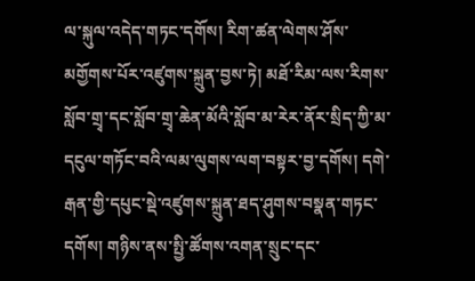ལ་སྐུལ་འདེད་གཏང་དགོས། རིག་ཚན་ལེགས་ཤོས་མགྱོགས་པོར་འཛུགས་སྐྲུན་བྱས་ཏེ། མཐོ་རིམ་ལས་རིགས་སློབ་གྲྭ་དང་སློབ་གྲྭ་ཆེན་མོའི་སློབ་མ་རེར་ནོར་སྲིད་ཀྱི་མ་དངུལ་གཏོང་བའི་ལམ་ལུགས་ལག་བསྟར་བྱ་དགོས། དགེ་རྒན་གྱི་དཔུང་སྡེ་འཛུགས་སྐྲུན་ཐད་ཤུགས་བསྣན་གཏང་དགོས། གཉིས་ནས་སྤྱི་ཚོགས་འགན་སྲུང་དང་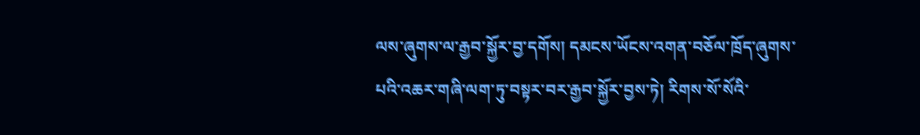ལས་ཞུགས་ལ་རྒྱབ་སྐྱོར་བྱ་དགོས། དམངས་ཡོངས་འགན་བཅོལ་ཁྲོད་ཞུགས་པའི་འཆར་གཞི་ལག་ཏུ་བསྟར་བར་རྒྱབ་སྐྱོར་བྱས་ཏེ། རིགས་སོ་སོའི་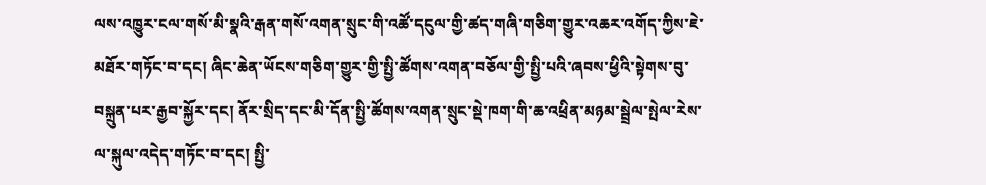ལས་འཁྱུར་ངལ་གསོ་མི་སྣའི་རྒན་གསོ་འགན་སྲུང་གི་འཚོ་དངུལ་གྱི་ཚད་གཞི་གཅིག་གྱུར་འཆར་འགོད་ཀྱིས་ཇེ་མཐོར་གཏོང་བ་དང། ཞིང་ཆེན་ཡོངས་གཅིག་གྱུར་གྱི་སྤྱི་ཚོགས་འགན་བཅོལ་གྱི་སྤྱི་པའི་ཞབས་ཕྱིའི་སྟེགས་བུ་བསྐྲུན་པར་རྒྱབ་སྐྱོར་དང། ནོར་སྲིད་དང་མི་དོན་སྤྱི་ཚོགས་འགན་སྲུང་སྡེ་ཁག་གི་ཆ་འཕྲིན་མཉམ་སྦྲེལ་སྤེལ་རེས་ལ་སྐུལ་འདེད་གཏོང་བ་དང། སྤྱི་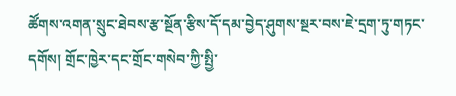ཚོགས་འགན་སྲུང་ཐེབས་རྩ་སྔོན་རྩིས་དོ་དམ་བྱེད་ཤུགས་སྔར་བས་ཇེ་དྲག་ཏུ་གཏང་དགོས། གྲོང་ཁྱེར་དང་གྲོང་གསེབ་ཀྱི་སྤྱི་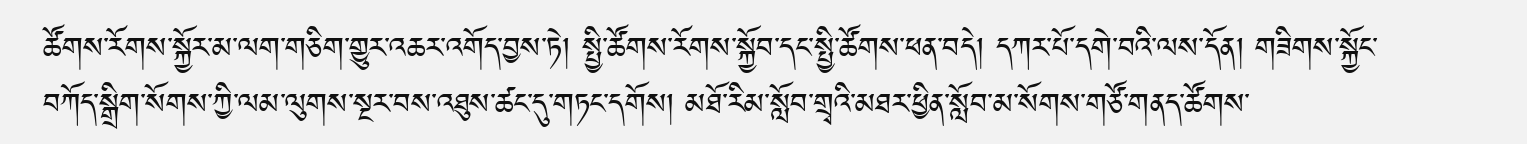ཚོགས་རོགས་སྐྱོར་མ་ལག་གཅིག་གྱུར་འཆར་འགོད་བྱས་ཏེ། སྤྱི་ཚོགས་རོགས་སྐྱོབ་དང་སྤྱི་ཚོགས་ཕན་བདེ། དཀར་པོ་དགེ་བའི་ལས་དོན། གཟིགས་སྐྱོང་བཀོད་སྒྲིག་སོགས་ཀྱི་ལམ་ལུགས་སྔར་བས་འཐུས་ཚང་དུ་གཏང་དགོས། མཐོ་རིམ་སློབ་གྲྭའི་མཐར་ཕྱིན་སློབ་མ་སོགས་གཙོ་གནད་ཚོགས་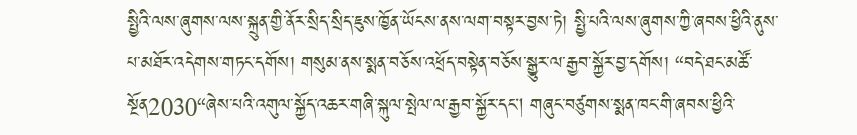སྤྱིའི་ལས་ཞུགས་ལས་སྐྲུན་གྱི་ནོར་སྲིད་སྲིད་ཇུས་ཁྱོན་ཡོངས་ནས་ལག་བསྟར་བྱས་ཏེ། སྤྱི་པའི་ལས་ཞུགས་ཀྱི་ཞབས་ཕྱིའི་ནུས་པ་མཐོར་འདེགས་གཏང་དགོས། གསུམ་ནས་སྨན་བཅོས་འཕྲོད་བསྟེན་བཅོས་སྒྱུར་ལ་རྒྱབ་སྐྱོར་བྱ་དགོས། “བདེ་ཐང་མཚོ་སྔོན2030“ཞེས་པའི་འགུལ་སྐྱོད་འཆར་གཞི་སྐུལ་སྤེལ་ལ་རྒྱབ་སྐྱོར་དང། གཞུང་བཙུགས་སྨན་ཁང་གི་ཞབས་ཕྱིའི་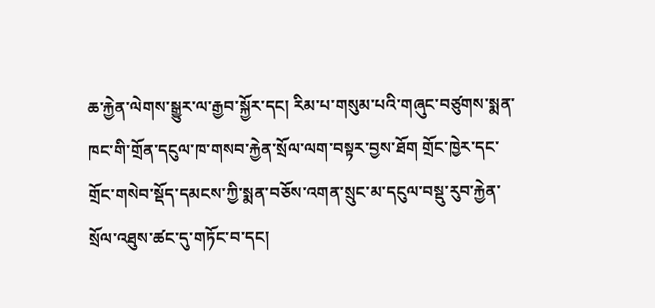ཆ་རྐྱེན་ལེགས་སྒྱུར་ལ་རྒྱབ་སྐྱོར་དང། རིམ་པ་གསུམ་པའི་གཞུང་བཙུགས་སྨན་ཁང་གི་གྲོན་དངུལ་ཁ་གསབ་རྐྱེན་སྲོལ་ལག་བསྟར་བྱས་ཐོག གྲོང་ཁྱེར་དང་གྲོང་གསེབ་སྡོད་དམངས་ཀྱི་སྨན་བཅོས་འགན་སྲུང་མ་དངུལ་བསྡུ་རུབ་རྐྱེན་སྲོལ་འཐུས་ཚང་དུ་གཏོང་བ་དང།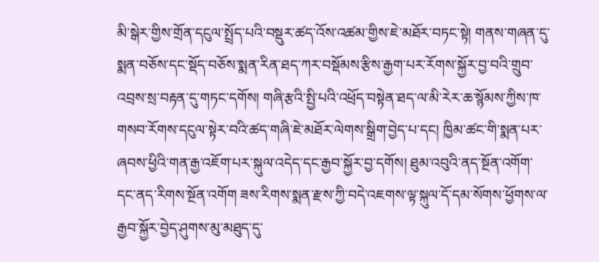མི་སྒེར་གྱིས་གྲོན་དངུལ་སྤྲོད་པའི་བསྡུར་ཚད་འོས་འཚམ་གྱིས་ཇེ་མཐོར་བཏང་སྟེ། གནས་གཞན་དུ་སྨན་བཅོས་དང་སྡོད་བཅོས་སྨན་རིན་ཐད་ཀར་བསྡོམས་རྩིས་རྒྱག་པར་རོགས་སྐྱོར་བྱ་བའི་གྲུབ་འབྲས་སྲ་བརྟན་དུ་གཏང་དགོས། གཞི་རྩའི་སྤྱི་པའི་འཕྲོད་བསྟེན་ཐད་ལ་མི་རེར་ཆ་སྙོམས་ཀྱིས་ཁ་གསབ་རོགས་དངུལ་སྟེར་བའི་ཚད་གཞི་ཇེ་མཐོར་ལེགས་སྒྲིག་བྱེད་པ་དང། ཁྱིམ་ཚང་གི་སྨན་པར་ཞབས་ཕྱིའི་གན་རྒྱ་འཇོག་པར་སྐུལ་འདེད་དང་རྒྱབ་སྐྱོར་བྱ་དགོས། ཐུམ་འབུའི་ནད་སྔོན་འགོག་དང་ནད་རིགས་སྔོན་འགོག ཟས་རིགས་སྨན་རྫས་ཀྱི་བདེ་འཇགས་ལྟ་སྐུལ་དོ་དམ་སོགས་ཕྱོགས་ལ་རྒྱབ་སྐྱོར་བྱེད་ཤུགས་མུ་མཐུད་དུ་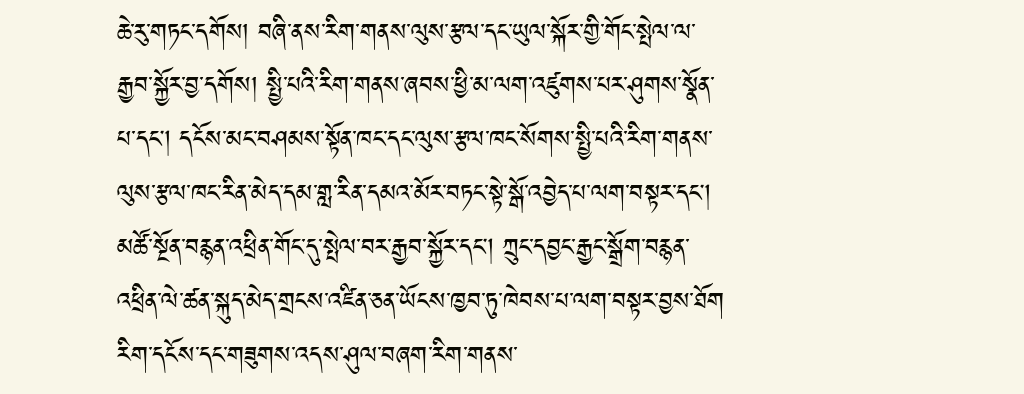ཆེ་རུ་གཏང་དགོས། བཞི་ནས་རིག་གནས་ལུས་རྩལ་དང་ཡུལ་སྐོར་གྱི་གོང་སྤེལ་ལ་རྒྱབ་སྐྱོར་བྱ་དགོས། སྤྱི་པའི་རིག་གནས་ཞབས་ཕྱི་མ་ལག་འཛུགས་པར་ཤུགས་སྣོན་པ་དང། དངོས་མང་བཤམས་སྟོན་ཁང་དང་ལུས་རྩལ་ཁང་སོགས་སྤྱི་པའི་རིག་གནས་ལུས་རྩལ་ཁང་རིན་མེད་དམ་གླ་རིན་དམའ་མོར་བཏང་སྟེ་སྒོ་འབྱེད་པ་ལག་བསྟར་དང། མཚོ་སྔོན་བརྙན་འཕྲིན་གོང་དུ་སྤེལ་བར་རྒྱབ་སྐྱོར་དང། ཀྲུང་དབྱང་རྒྱང་སྒྲོག་བརྙན་འཕྲིན་ལེ་ཚན་སྐུད་མེད་གྲངས་འཛིན་ཅན་ཡོངས་ཁྱབ་ཏུ་ཁེབས་པ་ལག་བསྟར་བྱས་ཐོག རིག་དངོས་དང་གཟུགས་འདས་ཤུལ་བཞག་རིག་གནས་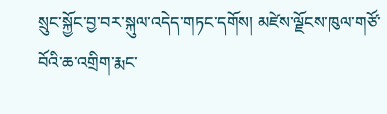སྲུང་སྐྱོང་བྱ་བར་སྐུལ་འདེད་གཏང་དགོས། མཛེས་ལྗོངས་ཁུལ་གཙོ་བོའི་ཆ་འགྲིག་རྨང་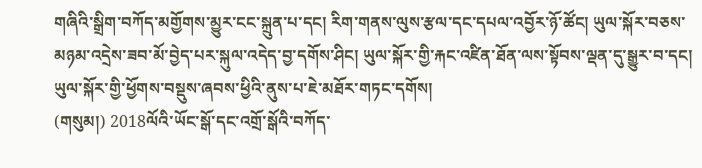གཞིའི་སྒྲིག་བཀོད་མགྱོགས་མྱུར་ངང་སྐྲུན་པ་དང། རིག་གནས་ལུས་རྩལ་དང་དཔལ་འབྱོར་ཉོ་ཚོང། ཡུལ་སྐོར་བཅས་མཉམ་འདྲེས་ཟབ་མོ་བྱེད་པར་སྐུལ་འདེད་བྱ་དགོས་ཤིང། ཡུལ་སྐོར་གྱི་རྐང་འཛིན་ཐོན་ལས་སྟོབས་ལྡན་དུ་སྒྱུར་བ་དང། ཡུལ་སྐོར་གྱི་ཕྱོགས་བསྡུས་ཞབས་ཕྱིའི་ནུས་པ་ཇེ་མཐོར་གཏང་དགོས།
(གསུམ།) 2018ལོའི་ཡོང་སྒོ་དང་འགྲོ་སྒོའི་བཀོད་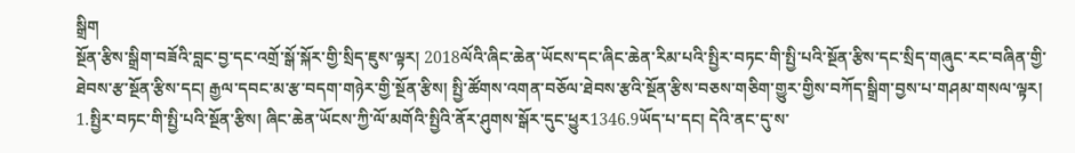སྒྲིག
སྔོན་རྩིས་སྒྲིག་བཟོའི་བླང་བྱ་དང་འགྲོ་སྒོ་སྐོར་གྱི་སྲིད་ཇུས་ལྟར། 2018ལོའི་ཞིང་ཆེན་ཡོངས་དང་ཞིང་ཆེན་རིམ་པའི་སྤྱིར་བཏང་གི་སྤྱི་པའི་སྔོན་རྩིས་དང་སྲིད་གཞུང་རང་བཞིན་གྱི་ཐེབས་རྩ་སྔོན་རྩིས་དང། རྒྱལ་དབང་མ་རྩ་བདག་གཉེར་གྱི་སྔོན་རྩིས། སྤྱི་ཚོགས་འགན་བཅོལ་ཐེབས་རྩའི་སྔོན་རྩིས་བཅས་གཅིག་གྱུར་གྱིས་བཀོད་སྒྲིག་བྱས་པ་གཤམ་གསལ་ལྟར།
1.སྤྱིར་བཏང་གི་སྤྱི་པའི་སྔོན་རྩིས། ཞིང་ཆེན་ཡོངས་ཀྱི་ལོ་མགོའི་སྤྱིའི་ནོར་ཤུགས་སྒོར་དུང་ཕྱུར1346.9ཡོད་པ་དང། དེའི་ནང་དུ་ས་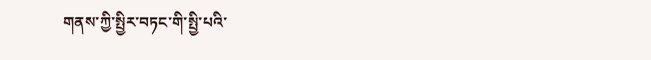གནས་ཀྱི་སྤྱིར་བཏང་གི་སྤྱི་པའི་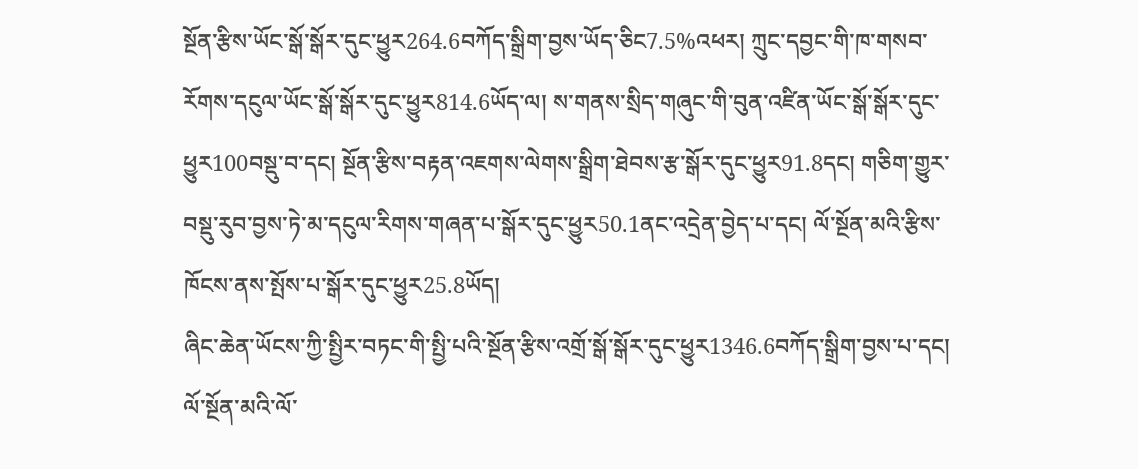སྔོན་རྩིས་ཡོང་སྒོ་སྒོར་དུང་ཕྱུར264.6བཀོད་སྒྲིག་བྱས་ཡོད་ཅིང7.5%འཕར། ཀྲུང་དབྱང་གི་ཁ་གསབ་རོགས་དངུལ་ཡོང་སྒོ་སྒོར་དུང་ཕྱུར814.6ཡོད་ལ། ས་གནས་སྲིད་གཞུང་གི་བུན་འཛིན་ཡོང་སྒོ་སྒོར་དུང་ཕྱུར100བསྡུ་བ་དང། སྔོན་རྩིས་བརྟན་འཇགས་ལེགས་སྒྲིག་ཐེབས་རྩ་སྒོར་དུང་ཕྱུར91.8དང། གཅིག་གྱུར་བསྡུ་རུབ་བྱས་ཏེ་མ་དངུལ་རིགས་གཞན་པ་སྒོར་དུང་ཕྱུར50.1ནང་འདྲེན་བྱེད་པ་དང། ལོ་སྔོན་མའི་རྩིས་ཁོངས་ནས་སྤོས་པ་སྒོར་དུང་ཕྱུར25.8ཡོད།
ཞིང་ཆེན་ཡོངས་ཀྱི་སྤྱིར་བཏང་གི་སྤྱི་པའི་སྔོན་རྩིས་འགྲོ་སྒོ་སྒོར་དུང་ཕྱུར1346.6བཀོད་སྒྲིག་བྱས་པ་དང། ལོ་སྔོན་མའི་ལོ་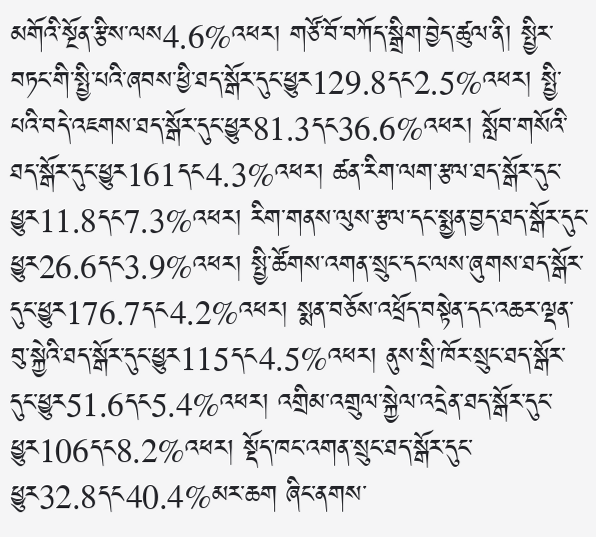མགོའི་སྔོན་རྩིས་ལས4.6%འཕར། གཙོ་བོ་བཀོད་སྒྲིག་བྱེད་ཚུལ་ནི། སྤྱིར་བཏང་གི་སྤྱི་པའི་ཞབས་ཕྱི་ཐད་སྒོར་དུང་ཕྱུར129.8དང2.5%འཕར། སྤྱི་པའི་བདེ་འཇགས་ཐད་སྒོར་དུང་ཕྱུར81.3དང36.6%འཕར། སློབ་གསོའི་ཐད་སྒོར་དུང་ཕྱུར161དང4.3%འཕར། ཚན་རིག་ལག་རྩལ་ཐད་སྒོར་དུང་ཕྱུར11.8དང7.3%འཕར། རིག་གནས་ལུས་རྩལ་དང་སྨྱན་བྱད་ཐད་སྒོར་དུང་ཕྱུར26.6དང3.9%འཕར། སྤྱི་ཚོགས་འགན་སྲུང་དང་ལས་ཞུགས་ཐད་སྒོར་དུང་ཕྱུར176.7དང4.2%འཕར། སྨན་བཅོས་འཕྲོད་བསྟེན་དང་འཆར་ལྡན་བུ་སྐྱེའི་ཐད་སྒོར་དུང་ཕྱུར115དང4.5%འཕར། ནུས་སྲི་ཁོར་སྲུང་ཐད་སྒོར་དུང་ཕྱུར51.6དང5.4%འཕར། འགྲིམ་འགྲུལ་སྐྱེལ་འདྲེན་ཐད་སྒོར་དུང་ཕྱུར106དང8.2%འཕར། སྡོད་ཁང་འགན་སྲུང་ཐད་སྒོར་དུང་ཕྱུར32.8དང40.4%མར་ཆག ཞིང་ནགས་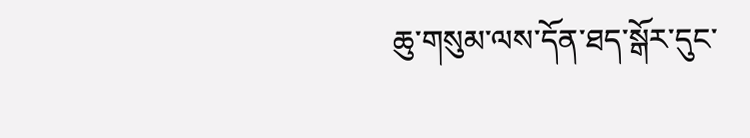ཆུ་གསུམ་ལས་དོན་ཐད་སྒོར་དུང་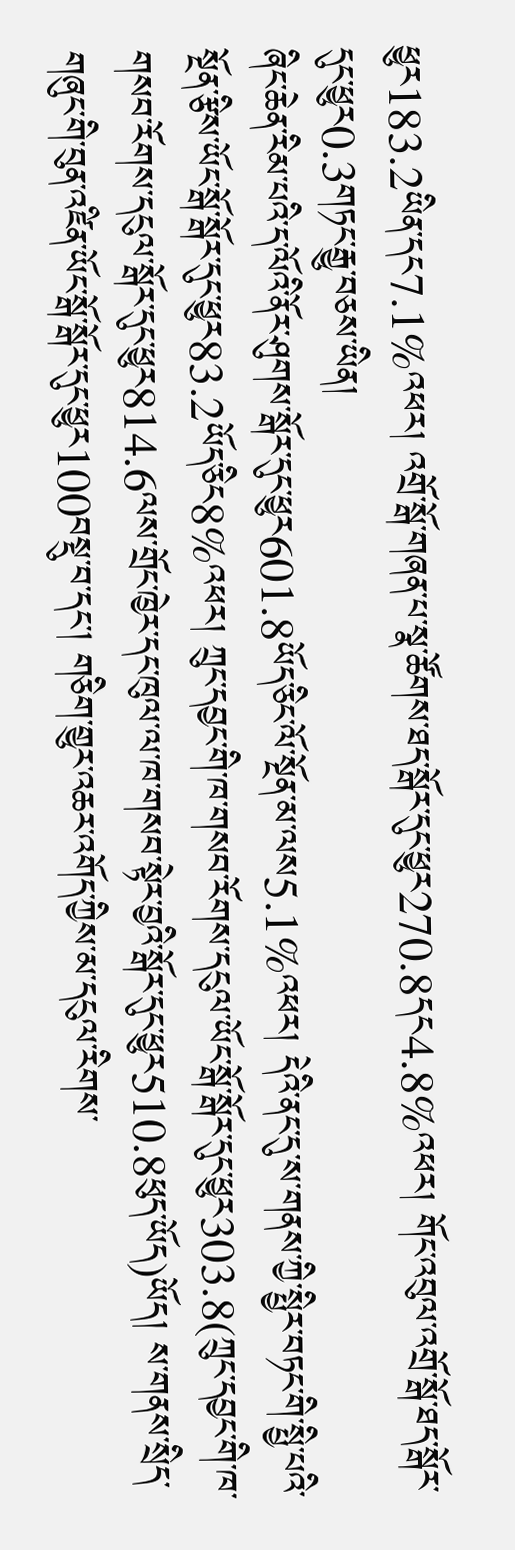ཕྱུར183.2ཡིན་དང7.1%འཕར། འགྲོ་སྒོ་གཞན་པ་སྣ་ཚོགས་ཐད་སྒོར་དུང་ཕྱུར270.8དང4.8%འཕར། གོང་འབུལ་འགྲོ་སྒོ་ཐད་སྒོར་དུང་ཕྱུར0.3གཏང་རྒྱུ་བཅས་ཡིན།
ཞིང་ཆེན་རིམ་པའི་ད་ལོའི་ནོར་ཤུགས་སྒོར་དུང་ཕྱུར601.8ཡོད་ཅིང་ལོ་སྔོན་མ་ལས5.1%འཕར། དེའི་ནང་དུ་ས་གནས་ཀྱི་སྤྱིར་བཏང་གི་སྤྱི་པའི་སྔོན་རྩིས་ཡོང་སྒོ་སྒོར་དུང་ཕྱུར83.2ཡོད་ཅིང8%འཕར། ཀྲུང་དབྱང་གི་ཁ་གསབ་རོགས་དངུལ་ཡོང་སྒོ་སྒོར་དུང་ཕྱུར303.8(ཀྲུང་དབྱང་གི་ཁ་གསབ་རོགས་དངུལ་སྒོར་དུང་ཕྱུར814.6ལས་གྲོང་ཁྱེར་དང་ཁུལ་ལ་ཁ་གསབ་སྟེར་བྱའི་སྒོར་དུང་ཕྱུར510.8ཕུད་ཡོད)ཡོད། ས་གནས་སྲིད་གཞུང་གི་བུན་འཛིན་ཡོང་སྒོ་སྒོར་དུང་ཕྱུར100བསྡུ་བ་དང། གཅིག་གྱུར་འཆར་འགོད་ཀྱིས་མ་དངུལ་རིགས་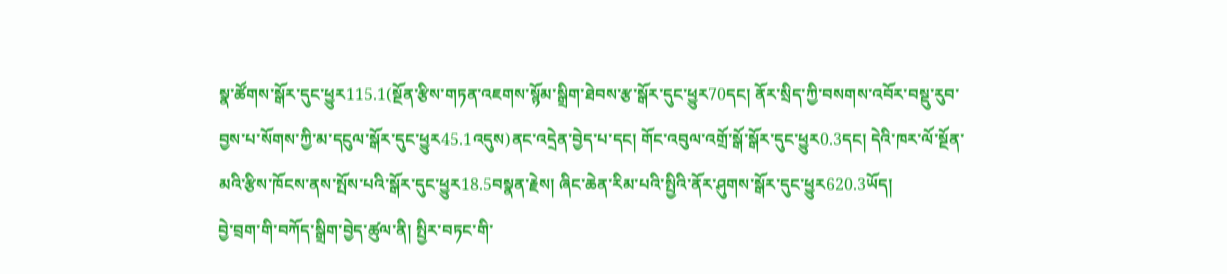སྣ་ཚོགས་སྒོར་དུང་ཕྱུར115.1(སྔོན་རྩིས་གཏན་འཇགས་སྙོམ་སྒྲིག་ཐེབས་རྩ་སྒོར་དུང་ཕྱུར70དང། ནོར་སྲིད་ཀྱི་བསགས་འབོར་བསྡུ་རུབ་བྱས་པ་སོགས་ཀྱི་མ་དངུལ་སྒོར་དུང་ཕྱུར45.1འདུས)ནང་འདྲེན་བྱེད་པ་དང། གོང་འབུལ་འགྲོ་སྒོ་སྒོར་དུང་ཕྱུར0.3དང། དེའི་ཁར་ལོ་སྔོན་མའི་རྩིས་ཁོངས་ནས་སྤོས་པའི་སྒོར་དུང་ཕྱུར18.5བསྣན་རྗེས། ཞིང་ཆེན་རིམ་པའི་སྤྱིའི་ནོར་ཤུགས་སྒོར་དུང་ཕྱུར620.3ཡོད།
བྱེ་བྲག་གི་བཀོད་སྒྲིག་བྱེད་ཚུལ་ནི། སྤྱིར་བཏང་གི་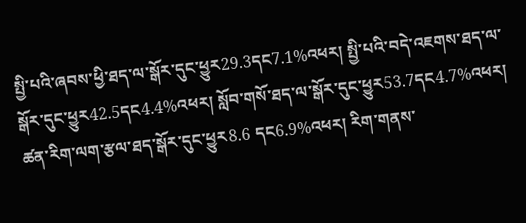སྤྱི་པའི་ཞབས་ཕྱི་ཐད་ལ་སྒོར་དུང་ཕྱུར29.3དང7.1%འཕར། སྤྱི་པའི་བདེ་འཇགས་ཐད་ལ་སྒོར་དུང་ཕྱུར42.5དང4.4%འཕར། སློབ་གསོ་ཐད་ལ་སྒོར་དུང་ཕྱུར53.7དང4.7%འཕར། ཚན་རིག་ལག་རྩལ་ཐད་སྒོར་དུང་ཕྱུར8.6 དང6.9%འཕར། རིག་གནས་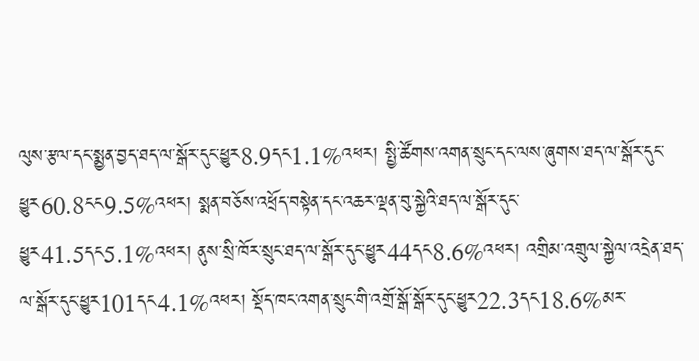ལུས་རྩལ་དང་སྨྱན་བྱད་ཐད་ལ་སྒོར་དུང་ཕྱུར8.9དང1.1%འཕར། སྤྱི་ཚོགས་འགན་སྲུང་དང་ལས་ཞུགས་ཐད་ལ་སྒོར་དུང་ཕྱུར60.8ངང9.5%འཕར། སྨན་བཅོས་འཕྲོད་བསྟེན་དང་འཆར་ལྡན་བུ་སྐྱེའི་ཐད་ལ་སྒོར་དུང་ཕྱུར41.5དང5.1%འཕར། ནུས་སྲི་ཁོར་སྲུང་ཐད་ལ་སྒོར་དུང་ཕྱུར44དང8.6%འཕར། འགྲིམ་འགྲུལ་སྐྱེལ་འདྲེན་ཐད་ལ་སྒོར་དུང་ཕྱུར101དང4.1%འཕར། སྡོད་ཁང་འགན་སྲུང་གི་འགྲོ་སྒོ་སྒོར་དུང་ཕྱུར22.3དང18.6%མར་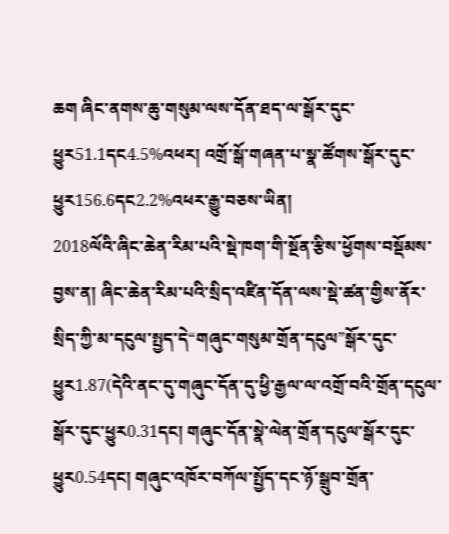ཆག ཞིང་ནགས་ཆུ་གསུམ་ལས་དོན་ཐད་ལ་སྒོར་དུང་ཕྱུར51.1དང4.5%འཕར། འགྲོ་སྒོ་གཞན་པ་སྣ་ཚོགས་སྒོར་དུང་ཕྱུར156.6དང2.2%འཕར་རྒྱུ་བཅས་ཡིན།
2018ལོའི་ཞིང་ཆེན་རིམ་པའི་སྡེ་ཁག་གི་སྔོན་རྩིས་ཕྱོགས་བསྡོམས་བྱས་ན། ཞིང་ཆེན་རིམ་པའི་སྲིད་འཛིན་དོན་ལས་སྡེ་ཚན་གྱིས་ནོར་སྲིད་ཀྱི་མ་དངུལ་སྤྱད་དེ“གཞུང་གསུམ་གྲོན་དངུལ”སྒོར་དུང་ཕྱུར1.87(དེའི་ནང་དུ་གཞུང་དོན་དུ་ཕྱི་རྒྱལ་ལ་འགྲོ་བའི་གྲོན་དངུལ་སྒོར་དུང་ཕྱུར0.31དང། གཞུང་དོན་སྣེ་ལེན་གྲོན་དངུལ་སྒོར་དུང་ཕྱུར0.54དང། གཞུང་འཁོར་བཀོལ་སྤྱོད་དང་ཉོ་སྒྲུབ་གྲོན་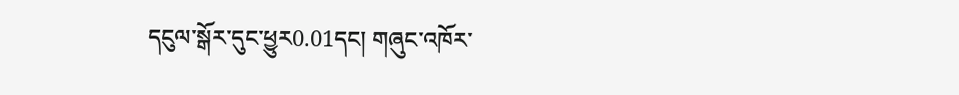དངུལ་སྒོར་དུང་ཕྱུར0.01དང། གཞུང་འཁོར་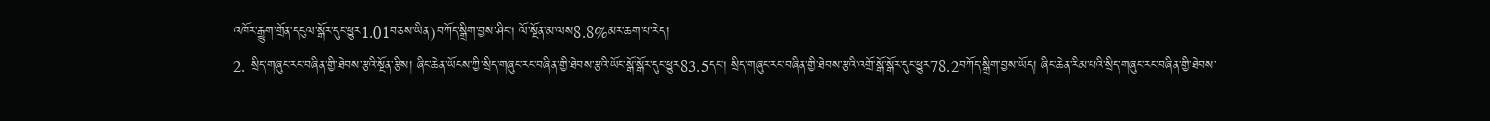འཁོར་རྒྱུག་གྲོན་དངུལ་སྒོར་དུང་ཕྱུར1.01བཅས་ཡིན)བཀོད་སྒྲིག་བྱས་ཤིང། ལོ་སྔོན་མ་ལས8.8%མར་ཆག་པ་རེད།
2. སྲིད་གཞུང་རང་བཞིན་གྱི་ཐེབས་རྩའི་སྔོན་རྩིས། ཞིང་ཆེན་ཡོངས་ཀྱི་སྲིད་གཞུང་རང་བཞིན་གྱི་ཐེབས་རྩའི་ཡོང་སྒོ་སྒོར་དུང་ཕྱུར83.5དང། སྲིད་གཞུང་རང་བཞིན་གྱི་ཐེབས་རྩའི་འགྲོ་སྒོ་སྒོར་དུང་ཕྱུར78.2བཀོད་སྒྲིག་བྱས་ཡོད། ཞིང་ཆེན་རིམ་པའི་སྲིད་གཞུང་རང་བཞིན་གྱི་ཐེབས་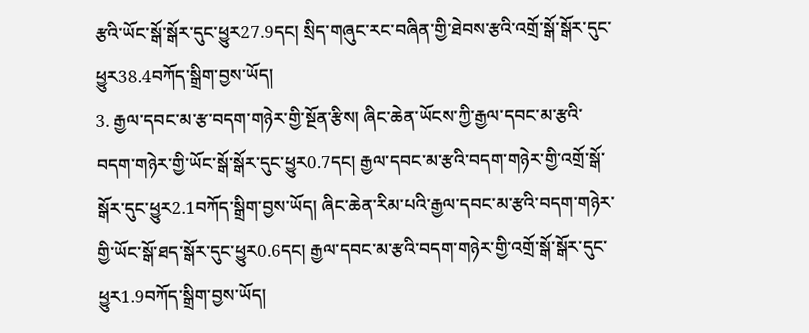རྩའི་ཡོང་སྒོ་སྒོར་དུང་ཕྱུར27.9དང། སྲིད་གཞུང་རང་བཞིན་གྱི་ཐེབས་རྩའི་འགྲོ་སྒོ་སྒོར་དུང་ཕྱུར38.4བཀོད་སྒྲིག་བྱས་ཡོད།
3. རྒྱལ་དབང་མ་རྩ་བདག་གཉེར་གྱི་སྔོན་རྩིས། ཞིང་ཆེན་ཡོངས་ཀྱི་རྒྱལ་དབང་མ་རྩའི་བདག་གཉེར་གྱི་ཡོང་སྒོ་སྒོར་དུང་ཕྱུར0.7དང། རྒྱལ་དབང་མ་རྩའི་བདག་གཉེར་གྱི་འགྲོ་སྒོ་སྒོར་དུང་ཕྱུར2.1བཀོད་སྒྲིག་བྱས་ཡོད། ཞིང་ཆེན་རིམ་པའི་རྒྱལ་དབང་མ་རྩའི་བདག་གཉེར་གྱི་ཡོང་སྒོ་ཐད་སྒོར་དུང་ཕྱུར0.6དང། རྒྱལ་དབང་མ་རྩའི་བདག་གཉེར་གྱི་འགྲོ་སྒོ་སྒོར་དུང་ཕྱུར1.9བཀོད་སྒྲིག་བྱས་ཡོད།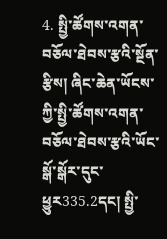4. སྤྱི་ཚོགས་འགན་བཅོལ་ཐེབས་རྩའི་སྔོན་རྩིས། ཞིང་ཆེན་ཡོངས་ཀྱི་སྤྱི་ཚོགས་འགན་བཅོལ་ཐེབས་རྩའི་ཡོང་སྒོ་སྒོར་དུང་ཕྱུར335.2དང། སྤྱི་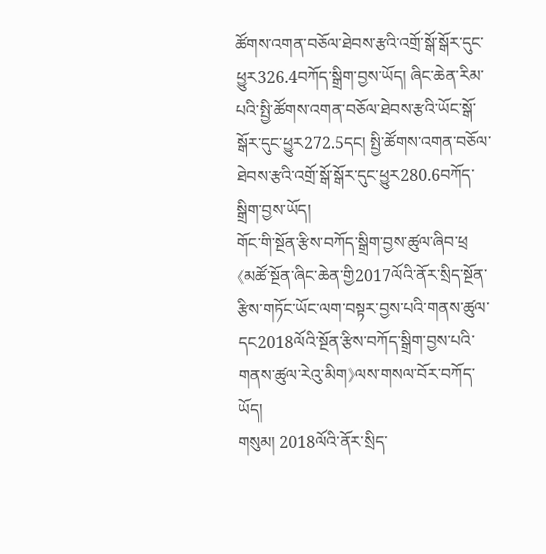ཚོགས་འགན་བཅོལ་ཐེབས་རྩའི་འགྲོ་སྒོ་སྒོར་དུང་ཕྱུར326.4བཀོད་སྒྲིག་བྱས་ཡོད། ཞིང་ཆེན་རིམ་པའི་སྤྱི་ཚོགས་འགན་བཅོལ་ཐེབས་རྩའི་ཡོང་སྒོ་སྒོར་དུང་ཕྱུར272.5དང། སྤྱི་ཚོགས་འགན་བཅོལ་ཐེབས་རྩའི་འགྲོ་སྒོ་སྒོར་དུང་ཕྱུར280.6བཀོད་སྒྲིག་བྱས་ཡོད།
གོང་གི་སྔོན་རྩིས་བཀོད་སྒྲིག་བྱས་ཚུལ་ཞིབ་ཕྲ《མཚོ་སྔོན་ཞིང་ཆེན་གྱི2017ལོའི་ནོར་སྲིད་སྔོན་རྩིས་གཏོང་ཡོང་ལག་བསྟར་བྱས་པའི་གནས་ཚུལ་དང2018ལོའི་སྔོན་རྩིས་བཀོད་སྒྲིག་བྱས་པའི་གནས་ཚུལ་རེའུ་མིག》ལས་གསལ་བོར་བཀོད་ཡོད།
གསུམ། 2018ལོའི་ནོར་སྲིད་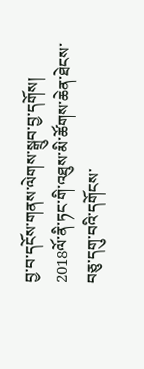བྱ་བ་དངོས་གནས་ལེགས་སྒྲུབ་བྱ་དགོས།
2018ལོ་ནི་ཏང་གི་འཐུས་མི་ཚོགས་ཆེན་ཐེངས་བཅུ་དགུ་བའི་དགོངས་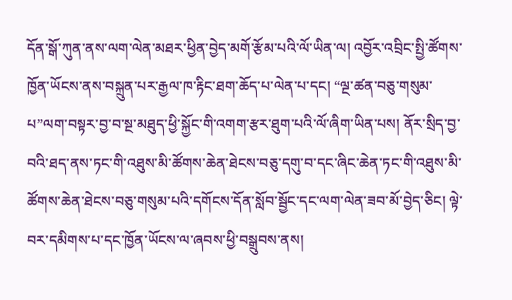དོན་སྒོ་ཀུན་ནས་ལག་ལེན་མཐར་ཕྱིན་བྱེད་མགོ་རྩོམ་པའི་ལོ་ཡིན་ལ། འབྱོར་འབྲིང་སྤྱི་ཚོགས་ཁྱོན་ཡོངས་ནས་བསྐྲུན་པར་རྒྱལ་ཁ་རྟིང་ཐག་ཆོད་པ་ལེན་པ་དང། “ལྔ་ཚན་བཅུ་གསུམ་པ”ལག་བསྟར་བྱ་བ་སྔ་མཐུད་ཕྱི་སྐྱོང་གི་འགག་རྩར་ཐུག་པའི་ལོ་ཞིག་ཡིན་པས། ནོར་སྲིད་བྱ་བའི་ཐད་ནས་ཏང་གི་འཐུས་མི་ཚོགས་ཆེན་ཐེངས་བཅུ་དགུ་བ་དང་ཞིང་ཆེན་ཏང་གི་འཐུས་མི་ཚོགས་ཆེན་ཐེངས་བཅུ་གསུམ་པའི་དགོངས་དོན་སློབ་སྦྱོང་དང་ལག་ལེན་ཟབ་མོ་བྱེད་ཅིང། ལྟེ་བར་དམིགས་པ་དང་ཁྱོན་ཡོངས་ལ་ཞབས་ཕྱི་བསྒྲུབས་ནས།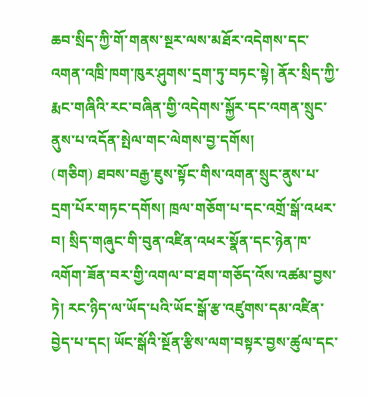ཆབ་སྲིད་ཀྱི་གོ་གནས་སྔར་ལས་མཐོར་འདེགས་དང་འགན་འཁྲི་ཁག་ཁུར་ཤུགས་དྲག་ཏུ་བཏང་སྟེ། ནོར་སྲིད་ཀྱི་རྨང་གཞིའི་རང་བཞིན་གྱི་འདེགས་སྐྱོར་དང་འགན་སྲུང་ནུས་པ་འདོན་སྤེལ་གང་ལེགས་བྱ་དགོས།
(གཅིག) ཐབས་བརྒྱ་ཇུས་སྟོང་གིས་འགན་སྲུང་ནུས་པ་དྲག་པོར་གཏང་དགོས། ཁྲལ་གཅོག་པ་དང་འགྲོ་སྒོ་འཕར་བ། སྲིད་གཞུང་གི་བུན་འཛིན་འཕར་སྣོན་དང་ཉེན་ཁ་འགོག་ཟོན་བར་གྱི་འགལ་བ་ཐག་གཅོད་འོས་འཚམ་བྱས་ཏེ། རང་ཉིད་ལ་ཡོད་པའི་ཡོང་སྒོ་རྩ་འཛུགས་དམ་འཛིན་བྱེད་པ་དང། ཡོང་སྒོའི་སྔོན་རྩིས་ལག་བསྟར་བྱས་ཚུལ་དང་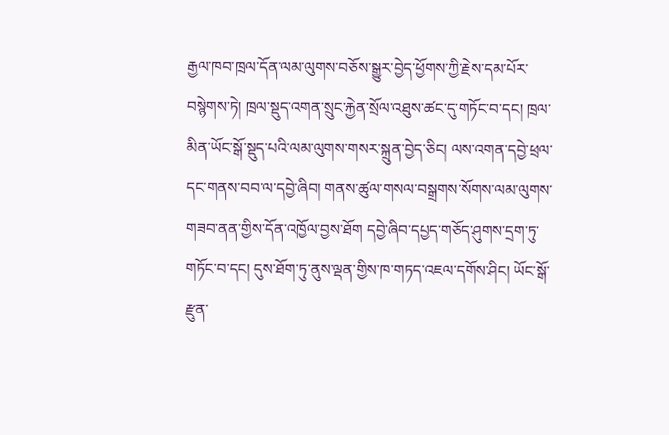རྒྱལ་ཁབ་ཁྲལ་དོན་ལམ་ལུགས་བཅོས་སྒྱུར་བྱེད་ཕྱོགས་ཀྱི་རྗེས་དམ་པོར་བསྙེགས་ཏེ། ཁྲལ་སྡུད་འགན་སྲུང་རྐྱེན་སྲོལ་འཐུས་ཚང་དུ་གཏོང་བ་དང། ཁྲལ་མིན་ཡོང་སྒོ་སྡུད་པའི་ལམ་ལུགས་གསར་སྐྲུན་བྱེད་ཅིང། ལས་འགན་དབྱེ་ཕྲལ་དང་གནས་བབ་ལ་དབྱེ་ཞིབ། གནས་ཚུལ་གསལ་བསྒྲགས་སོགས་ལམ་ལུགས་གཟབ་ནན་གྱིས་དོན་འཁྱོལ་བྱས་ཐོག དབྱེ་ཞིབ་དཔྱད་གཅོད་ཤུགས་དྲག་ཏུ་གཏོང་བ་དང། དུས་ཐོག་ཏུ་ནུས་ལྡན་གྱིས་ཁ་གཏད་འཇལ་དགོས་ཤིང། ཡོང་སྒོ་རྫུན་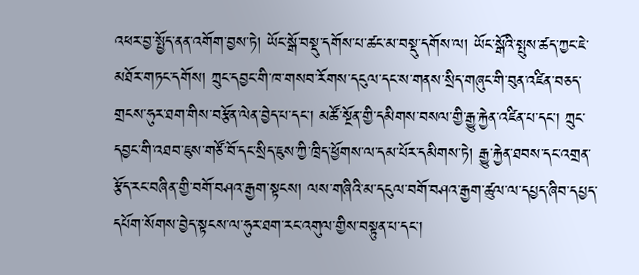འཕར་བྱ་སྤྱོད་ནན་འགོག་བྱས་ཏེ། ཡོང་སྒོ་བསྡུ་དགོས་པ་ཚང་མ་བསྡུ་དགོས་ལ། ཡོང་སྒོའི་སྤུས་ཚད་ཀྱང་ཇེ་མཐོར་གཏང་དགོས། ཀྲུང་དབྱང་གི་ཁ་གསབ་རོགས་དངུལ་དང་ས་གནས་སྲིད་གཞུང་གི་བུན་འཛིན་བཅད་གྲངས་ཧུར་ཐག་གིས་བརྩོན་ལེན་བྱེད་པ་དང། མཚོ་སྔོན་གྱི་དམིགས་བསལ་གྱི་རྒྱུ་རྐྱེན་འཛིན་པ་དང། ཀྲུང་དབྱང་གི་འཐབ་ཇུས་གཙོ་བོ་དང་སྲིད་ཇུས་ཀྱི་ཁྲིད་ཕྱོགས་ལ་དམ་པོར་དམིགས་ཏེ། རྒྱུ་རྐྱེན་ཐབས་དང་འགྲན་རྩོད་རང་བཞིན་གྱི་བགོ་བཤའ་རྒྱག་སྟངས། ལས་གཞིའི་མ་དངུལ་བགོ་བཤའ་རྒྱག་ཚུལ་ལ་དཔྱད་ཞིབ་དཔྱད་དཔོག་སོགས་བྱེད་སྟངས་ལ་ཧུར་ཐག་རང་འགུལ་གྱིས་བསྟུན་པ་དང།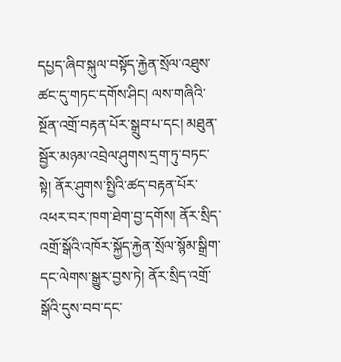དཔྱད་ཞིབ་སྐུལ་བསྟོད་རྐྱེན་སྲོལ་འཐུས་ཚང་དུ་གཏང་དགོས་ཤིང། ལས་གཞིའི་སྔོན་འགྲོ་བརྟན་པོར་སྒྲུབ་པ་དང། མཐུན་སྦྱོར་མཉམ་འབྲེལ་ཤུགས་དྲག་ཏུ་བཏང་སྟེ། ནོར་ཤུགས་སྤྱིའི་ཚད་བརྟན་པོར་འཕར་བར་ཁག་ཐེག་བྱ་དགོས། ནོར་སྲིད་འགྲོ་སྒོའི་འཁོར་སྐྱོད་རྐྱེན་སྲོལ་སྙོམ་སྒྲིག་དང་ལེགས་སྒྱུར་བྱས་ཏེ། ནོར་སྲིད་འགྲོ་སྒོའི་དུས་བབ་དང་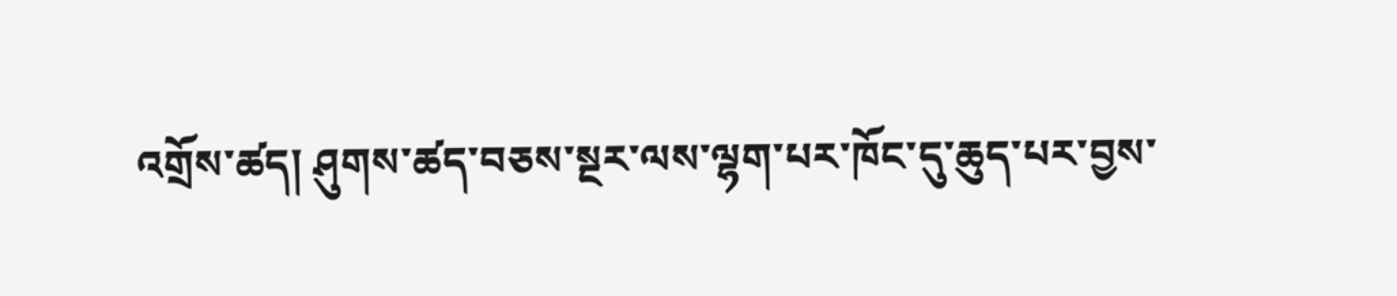འགྲོས་ཚད། ཤུགས་ཚད་བཅས་སྔར་ལས་ལྷག་པར་ཁོང་དུ་ཆུད་པར་བྱས་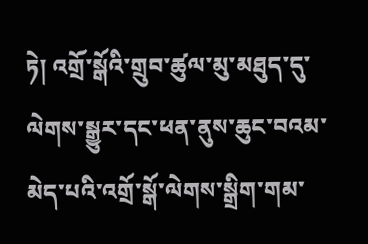ཏེ། འགྲོ་སྒོའི་གྲུབ་ཚུལ་མུ་མཐུད་དུ་ལེགས་སྒྱུར་དང་ཕན་ནུས་ཆུང་བའམ་མེད་པའི་འགྲོ་སྒོ་ལེགས་སྒྲིག་གམ་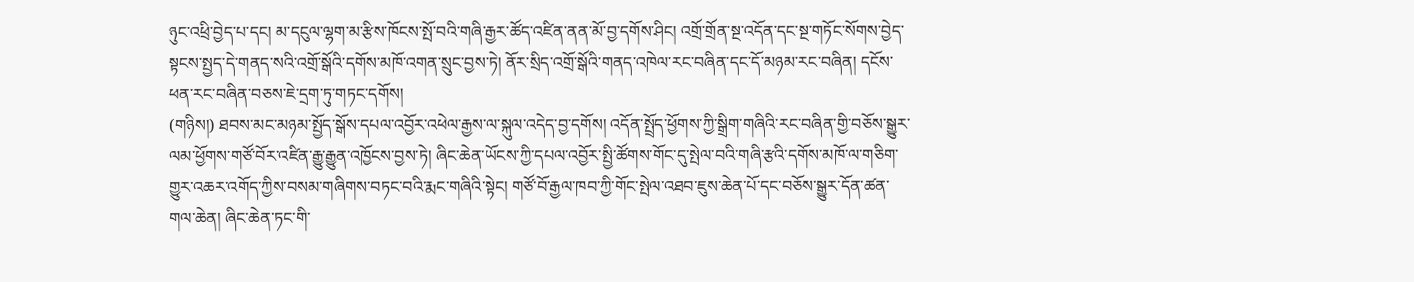ཉུང་འཕྲི་བྱེད་པ་དང། མ་དངུལ་ལྷག་མ་རྩིས་ཁོངས་སྤོ་བའི་གཞི་རྒྱར་ཚོད་འཛིན་ནན་མོ་བྱ་དགོས་ཤིང། འགྲོ་གྲོན་སྔ་འདོན་དང་སྔ་གཏོང་སོགས་བྱེད་སྟངས་སྤྱད་དེ་གནད་སའི་འགྲོ་སྒོའི་དགོས་མཁོ་འགན་སྲུང་བྱས་ཏེ། ནོར་སྲིད་འགྲོ་སྒོའི་གནད་འཁེལ་རང་བཞིན་དང་དོ་མཉམ་རང་བཞིན། དངོས་ཕན་རང་བཞིན་བཅས་ཇེ་དྲག་ཏུ་གཏང་དགོས།
(གཉིས།) ཐབས་མང་མཉམ་སྤྱོད་སྒོས་དཔལ་འབྱོར་འཕེལ་རྒྱས་ལ་སྐུལ་འདེད་བྱ་དགོས། འདོན་སྤྲོད་ཕྱོགས་ཀྱི་སྒྲིག་གཞིའི་རང་བཞིན་གྱི་བཅོས་སྒྱུར་ལམ་ཕྱོགས་གཙོ་བོར་འཛིན་རྒྱུ་རྒྱུན་འཁྱོངས་བྱས་ཏེ། ཞིང་ཆེན་ཡོངས་ཀྱི་དཔལ་འབྱོར་སྤྱི་ཚོགས་གོང་དུ་སྤེལ་བའི་གཞི་རྩའི་དགོས་མཁོ་ལ་གཅིག་གྱུར་འཆར་འགོད་ཀྱིས་བསམ་གཞིགས་བཏང་བའི་རྨང་གཞིའི་སྟེང། གཙོ་བོ་རྒྱལ་ཁབ་ཀྱི་གོང་སྤེལ་འཐབ་ཇུས་ཆེན་པོ་དང་བཅོས་སྒྱུར་དོན་ཚན་གལ་ཆེན། ཞིང་ཆེན་ཏང་གི་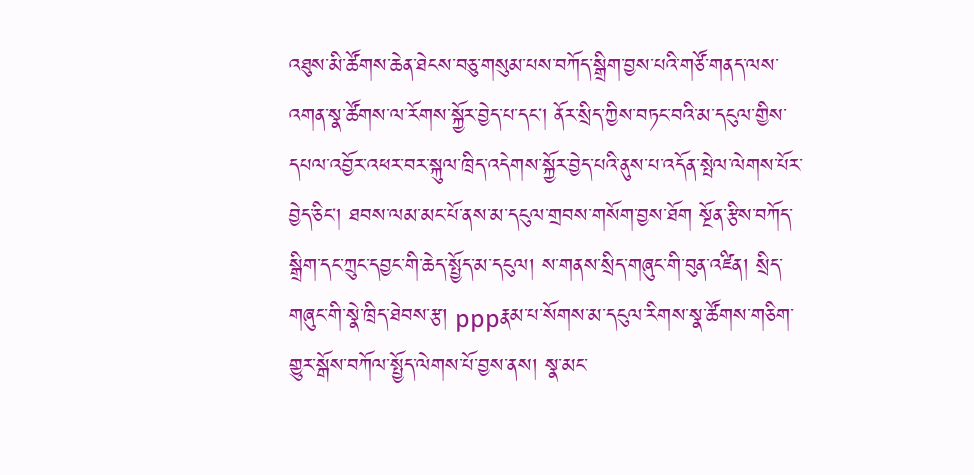འཐུས་མི་ཚོགས་ཆེན་ཐེངས་བཅུ་གསུམ་པས་བཀོད་སྒྲིག་བྱས་པའི་གཙོ་གནད་ལས་འགན་སྣ་ཚོགས་ལ་རོགས་སྐྱོར་བྱེད་པ་དང། ནོར་སྲིད་ཀྱིས་བཏང་བའི་མ་དངུལ་གྱིས་དཔལ་འབྱོར་འཕར་བར་སྐུལ་ཁྲིད་འདེགས་སྐྱོར་བྱེད་པའི་ནུས་པ་འདོན་སྤེལ་ལེགས་པོར་བྱེད་ཅིང། ཐབས་ལམ་མང་པོ་ནས་མ་དངུལ་གྲབས་གསོག་བྱས་ཐོག སྔོན་རྩིས་བཀོད་སྒྲིག་དང་ཀྲུང་དབྱང་གི་ཆེད་སྤྱོད་མ་དངུལ། ས་གནས་སྲིད་གཞུང་གི་བུན་འཛིན། སྲིད་གཞུང་གི་སྣེ་ཁྲིད་ཐེབས་རྩ། pppརྣམ་པ་སོགས་མ་དངུལ་རིགས་སྣ་ཚོགས་གཅིག་གྱུར་སྒོས་བཀོལ་སྤྱོད་ལེགས་པོ་བྱས་ནས། སྣ་མང་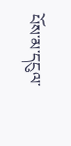པོས་མ་དངུལ་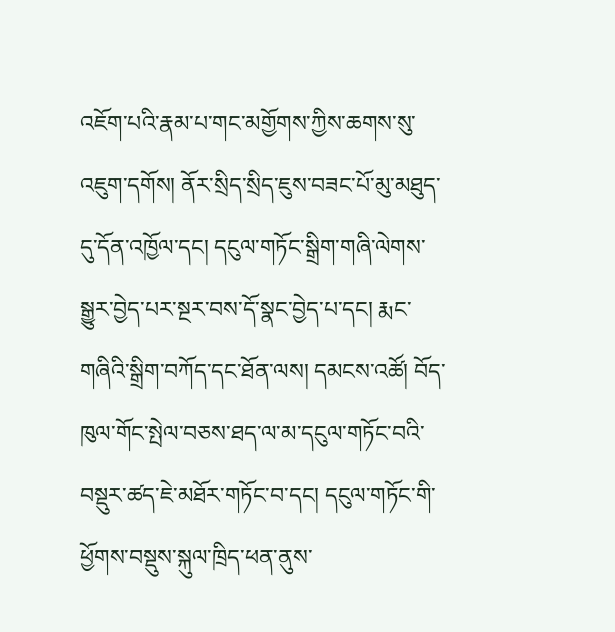འཇོག་པའི་རྣམ་པ་གང་མགྱོགས་ཀྱིས་ཆགས་སུ་འཇུག་དགོས། ནོར་སྲིད་སྲིད་ཇུས་བཟང་པོ་མུ་མཐུད་དུ་དོན་འཁྱོལ་དང། དངུལ་གཏོང་སྒྲིག་གཞི་ལེགས་སྒྱུར་བྱེད་པར་སྔར་བས་དོ་སྣང་བྱེད་པ་དང། རྨང་གཞིའི་སྒྲིག་བཀོད་དང་ཐོན་ལས། དམངས་འཚོ། བོད་ཁུལ་གོང་སྤེལ་བཅས་ཐད་ལ་མ་དངུལ་གཏོང་བའི་བསྡུར་ཚད་ཇེ་མཐོར་གཏོང་བ་དང། དངུལ་གཏོང་གི་ཕྱོགས་བསྡུས་སྐུལ་ཁྲིད་ཕན་ནུས་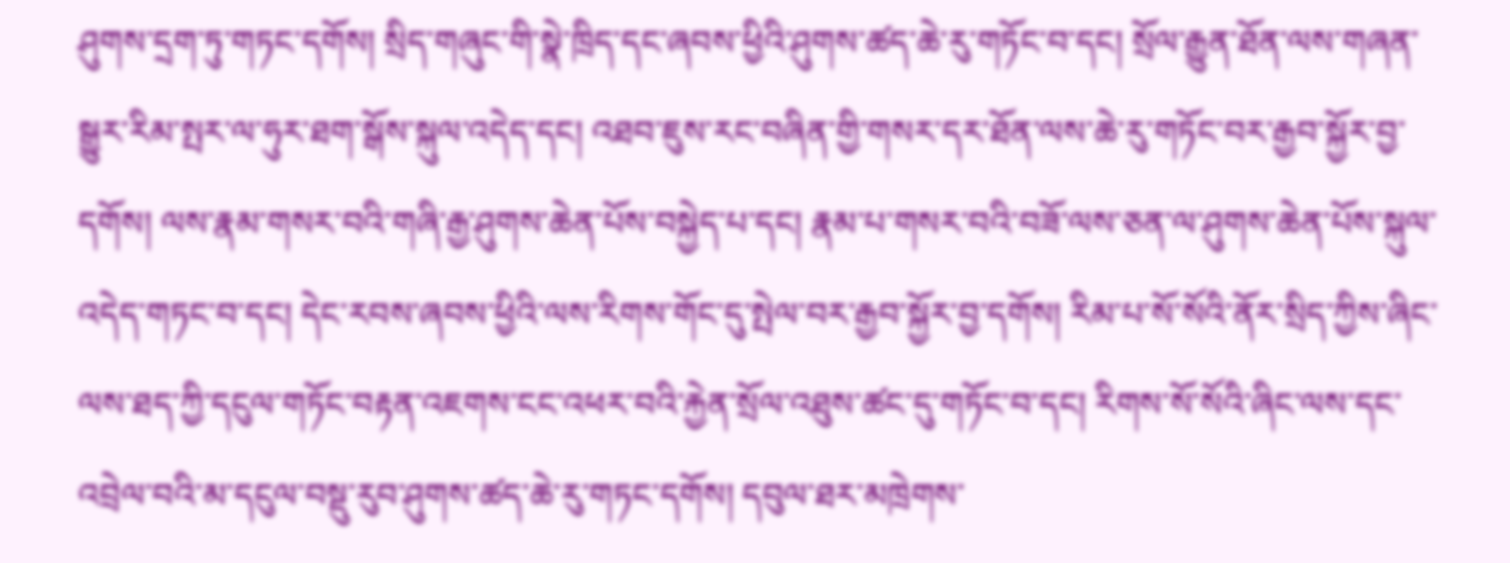ཤུགས་དྲག་ཏུ་གཏང་དགོས། སྲིད་གཞུང་གི་སྣེ་ཁྲིད་དང་ཞབས་ཕྱིའི་ཤུགས་ཚད་ཆེ་རུ་གཏོང་བ་དང། སྲོལ་རྒྱུན་ཐོན་ལས་གཞན་སྒྱུར་རིམ་སྤར་ལ་ཧུར་ཐག་སྒོས་སྐུལ་འདེད་དང། འཐབ་ཇུས་རང་བཞིན་གྱི་གསར་དར་ཐོན་ལས་ཆེ་རུ་གཏོང་བར་རྒྱབ་སྐྱོར་བྱ་དགོས། ལས་རྣམ་གསར་བའི་གཞི་རྒྱ་ཤུགས་ཆེན་པོས་བསྐྱེད་པ་དང། རྣམ་པ་གསར་བའི་བཟོ་ལས་ཅན་ལ་ཤུགས་ཆེན་པོས་སྐུལ་འདེད་གཏང་བ་དང། དེང་རབས་ཞབས་ཕྱིའི་ལས་རིགས་གོང་དུ་སྤེལ་བར་རྒྱབ་སྐྱོར་བྱ་དགོས། རིམ་པ་སོ་སོའི་ནོར་སྲིད་ཀྱིས་ཞིང་ལས་ཐད་ཀྱི་དངུལ་གཏོང་བརྟན་འཇགས་ངང་འཕར་བའི་རྐྱེན་སྲོལ་འཐུས་ཚང་དུ་གཏོང་བ་དང། རིགས་སོ་སོའི་ཞིང་ལས་དང་འབྲེལ་བའི་མ་དངུལ་བསྡུ་རུབ་ཤུགས་ཚད་ཆེ་རུ་གཏང་དགོས། དབུལ་ཐར་མཁྲེགས་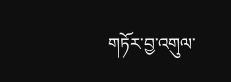གཏོར་བྱ་འགུལ་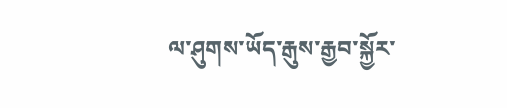ལ་ཤུགས་ཡོད་རྒུས་རྒྱབ་སྐྱོར་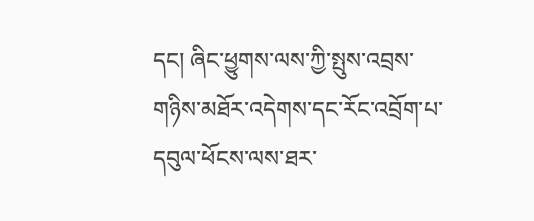དང། ཞིང་ཕྱུགས་ལས་ཀྱི་སྤུས་འབྲས་གཉིས་མཐོར་འདེགས་དང་རོང་འབྲོག་པ་དབུལ་ཕོངས་ལས་ཐར་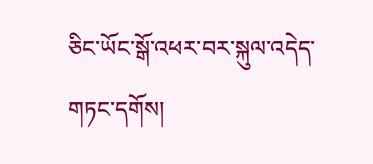ཅིང་ཡོང་སྒོ་འཕར་བར་སྐུལ་འདེད་གཏང་དགོས།